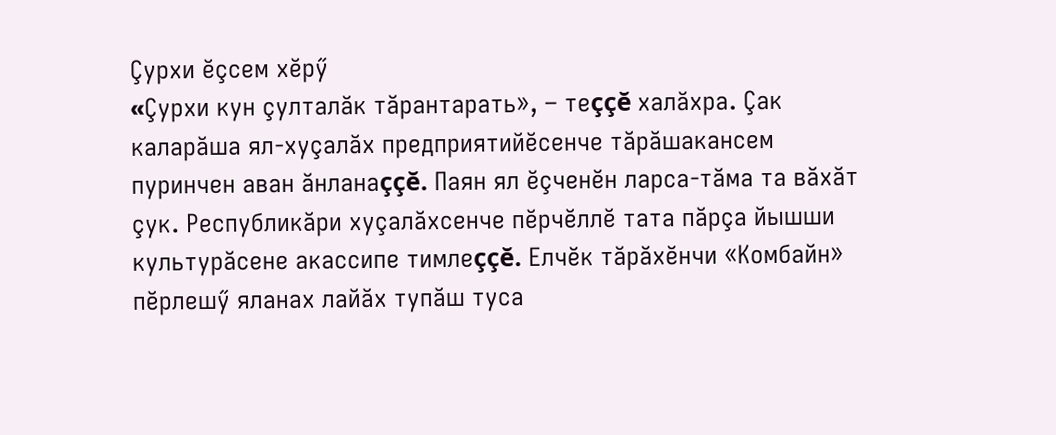Çурхи ĕçсем хĕрӳ
«Çурхи кун çулталăк тăрантарать», – теççĕ халăхра. Çак каларăша ял-хуçалăх предприятийĕсенче тăрăшакансем пуринчен аван ăнланаççĕ. Паян ял ĕçченĕн ларса-тăма та вăхăт çук. Республикăри хуçалăхсенче пĕрчĕллĕ тата пăрçа йышши культурăсене акассипе тимлеççĕ. Елчĕк тăрăхĕнчи «Комбайн» пĕрлешӳ яланах лайăх тупăш туса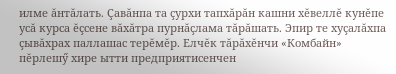илме ăнтăлать. Çавăнпа та çурхи тапхăрăн кашни хĕвеллĕ кунĕпе усă курса ĕçсене вăхăтра пурнăçлама тăрăшать. Эпир те хуçалăхпа çывăхрах паллашас терĕмĕр. Елчĕк тăрăхĕнчи «Комбайн» пĕрлешӳ хире ытти предприятисенчен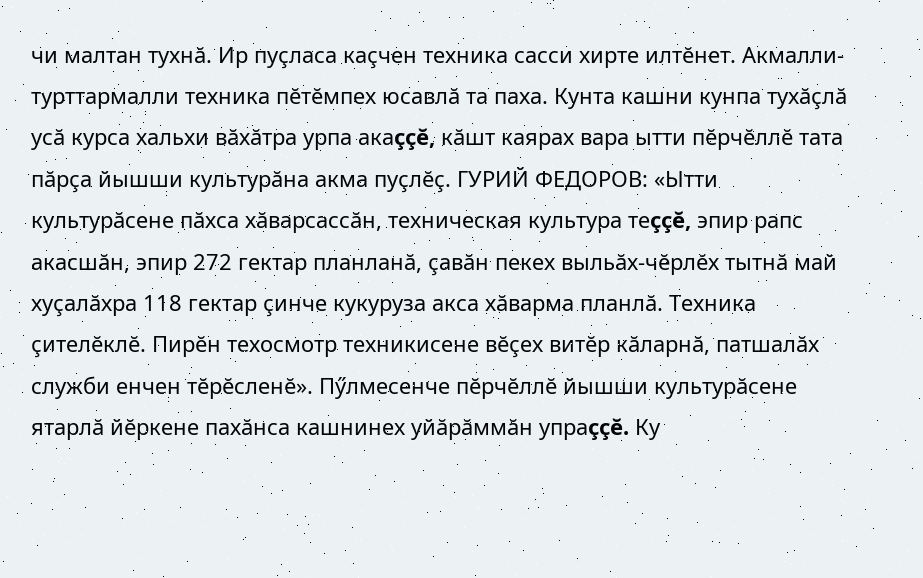чи малтан тухнă. Ир пуçласа каçчен техника сасси хирте илтĕнет. Акмалли-турттармалли техника пĕтĕмпех юсавлă та паха. Кунта кашни кунпа тухăçлă усă курса хальхи вăхăтра урпа акаççĕ, кăшт каярах вара ытти пĕрчĕллĕ тата пăрçа йышши культурăна акма пуçлĕç. ГУРИЙ ФЕДОРОВ: «Ытти культурăсене пăхса хăварсассăн, техническая культура теççĕ, эпир рапс акасшăн, эпир 272 гектар планланă, çавăн пекех выльăх-чĕрлĕх тытнă май хуçалăхра 118 гектар çинче кукуруза акса хăварма планлă. Техника çителĕклĕ. Пирĕн техосмотр техникисене вĕçех витĕр кăларнă, патшалăх служби енчен тĕрĕсленĕ». Пӳлмесенче пĕрчĕллĕ йышши культурăсене ятарлă йĕркене пахăнса кашнинех уйăрăммăн упраççĕ. Ку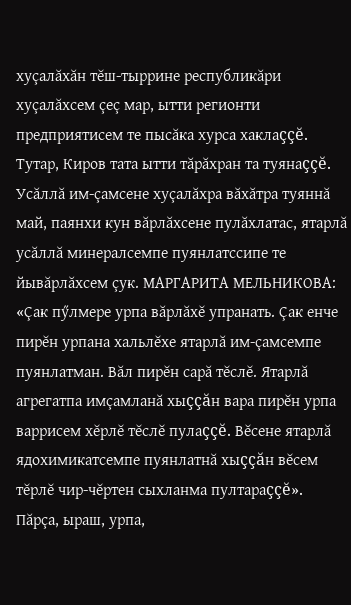хуçалăхăн тĕш-тыррине республикăри хуçалăхсем çеç мар, ытти регионти предприятисем те пысăка хурса хаклаççĕ. Тутар, Киров тата ытти тăрăхран та туянаççĕ. Усăллă им-çамсене хуçалăхра вăхăтра туяннă май, паянхи кун вăрлăхсене пулăхлатас, ятарлă усăллă минералсемпе пуянлатссипе те йывăрлăхсем çук. МАРГАРИТА МЕЛЬНИКОВА: «Çак пӳлмере урпа вăрлăхĕ упранать. Çак енче пирĕн урпана хальлĕхе ятарлă им-çамсемпе пуянлатман. Вăл пирĕн сарă тĕслĕ. Ятарлă агрегатпа имçамланă хыççăн вара пирĕн урпа варрисем хĕрлĕ тĕслĕ пулаççĕ. Вĕсене ятарлă ядохимикатсемпе пуянлатнă хыççăн вĕсем тĕрлĕ чир-чĕртен сыхланма пултараççĕ». Пăрçа, ыраш, урпа,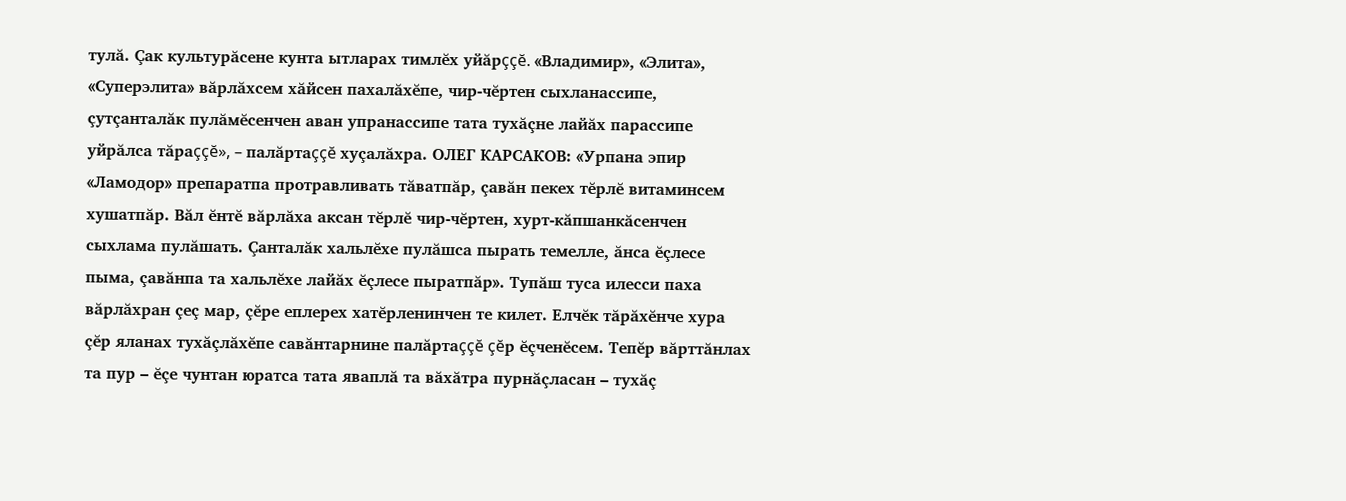тулă. Çак культурăсене кунта ытларах тимлĕх уйăрççĕ. «Владимир», «Элита», «Суперэлита» вăрлăхсем хăйсен пахалăхĕпе, чир-чĕртен сыхланассипе, çутçанталăк пулăмĕсенчен аван упранассипе тата тухăçне лайăх парассипе уйрăлса тăраççĕ», – палăртаççĕ хуçалăхра. ОЛЕГ КАРСАКОВ: «Урпана эпир «Ламодор» препаратпа протравливать тăватпăр, çавăн пекех тĕрлĕ витаминсем хушатпăр. Вăл ĕнтĕ вăрлăха аксан тĕрлĕ чир-чĕртен, хурт-кăпшанкăсенчен сыхлама пулăшать. Çанталăк хальлĕхе пулăшса пырать темелле, ăнса ĕçлесе пыма, çавăнпа та хальлĕхе лайăх ĕçлесе пыратпăр». Тупăш туса илесси паха вăрлăхран çеç мар, çĕре еплерех хатĕрленинчен те килет. Елчĕк тăрăхĕнче хура çĕр яланах тухăçлăхĕпе савăнтарнине палăртаççĕ çĕр ĕçченĕсем. Тепĕр вăрттăнлах та пур – ĕçе чунтан юратса тата яваплă та вăхăтра пурнăçласан – тухăç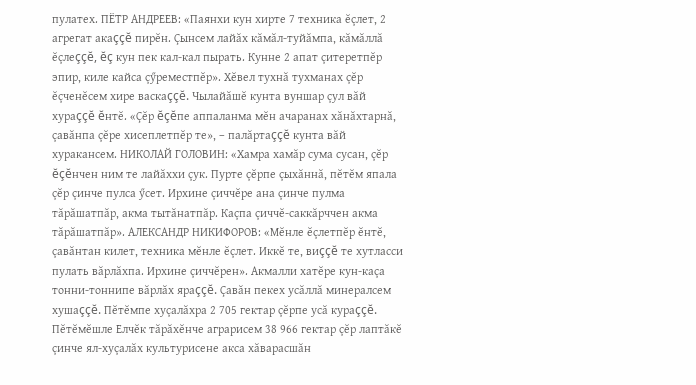пулатех. ПЁТР АНДРЕЕВ: «Паянхи кун хирте 7 техника ĕçлет, 2 агрегат акаççĕ пирĕн. Çынсем лайăх кăмăл-туйăмпа, кăмăллă ĕçлеççĕ, ĕç кун пек кал-кал пырать. Кунне 2 апат çитеретпĕр эпир, киле кайса çӳреместпĕр». Хĕвел тухнă тухманах çĕр ĕçченĕсем хире васкаççĕ. Чылайăшĕ кунта вуншар çул вăй хураççĕ ĕнтĕ. «Çĕр ĕçĕпе аппаланма мĕн ачаранах хăнăхтарнă, çавăнпа çĕре хисеплетпĕр те», – палăртаççĕ кунта вăй хуракансем. НИКОЛАЙ ГОЛОВИН: «Хамра хамăр сума сусан, çĕр ĕçĕнчен ним те лайăххи çук. Пурте çĕрпе çыхăннă, пĕтĕм япала çĕр çинче пулса ӳсет. Ирхине çиччĕре ана çинче пулма тăрăшатпăр, акма тытăнатпăр. Каçпа çиччĕ-саккăрччен акма тăрăшатпăр». АЛЕКСАНДР НИКИФОРОВ: «Мĕнле ĕçлетпĕр ĕнтĕ, çавăнтан килет, техника мĕнле ĕçлет. Иккĕ те, виççĕ те хутласси пулать вăрлăхпа. Ирхине çиччĕрен». Акмалли хатĕре кун-каçа тонни-тоннипе вăрлăх яраççĕ. Çавăн пекех усăллă минералсем хушаççĕ. Пĕтĕмпе хуçалăхра 2 705 гектар çĕрпе усă кураççĕ. Пĕтĕмĕшле Елчĕк тăрăхĕнче аграрисем 38 966 гектар çĕр лаптăкĕ çинче ял-хуçалăх культурисене акса хăварасшăн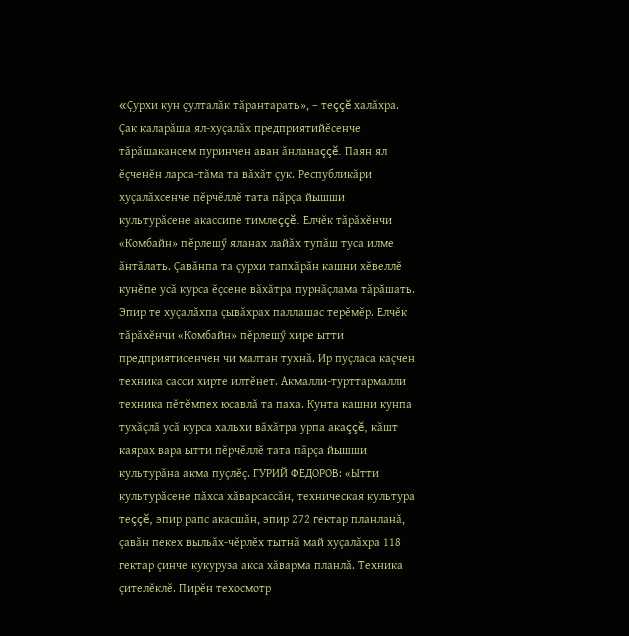«Çурхи кун çулталăк тăрантарать», – теççĕ халăхра. Çак каларăша ял-хуçалăх предприятийĕсенче тăрăшакансем пуринчен аван ăнланаççĕ. Паян ял ĕçченĕн ларса-тăма та вăхăт çук. Республикăри хуçалăхсенче пĕрчĕллĕ тата пăрçа йышши культурăсене акассипе тимлеççĕ. Елчĕк тăрăхĕнчи «Комбайн» пĕрлешӳ яланах лайăх тупăш туса илме ăнтăлать. Çавăнпа та çурхи тапхăрăн кашни хĕвеллĕ кунĕпе усă курса ĕçсене вăхăтра пурнăçлама тăрăшать. Эпир те хуçалăхпа çывăхрах паллашас терĕмĕр. Елчĕк тăрăхĕнчи «Комбайн» пĕрлешӳ хире ытти предприятисенчен чи малтан тухнă. Ир пуçласа каçчен техника сасси хирте илтĕнет. Акмалли-турттармалли техника пĕтĕмпех юсавлă та паха. Кунта кашни кунпа тухăçлă усă курса хальхи вăхăтра урпа акаççĕ, кăшт каярах вара ытти пĕрчĕллĕ тата пăрçа йышши культурăна акма пуçлĕç. ГУРИЙ ФЕДОРОВ: «Ытти культурăсене пăхса хăварсассăн, техническая культура теççĕ, эпир рапс акасшăн, эпир 272 гектар планланă, çавăн пекех выльăх-чĕрлĕх тытнă май хуçалăхра 118 гектар çинче кукуруза акса хăварма планлă. Техника çителĕклĕ. Пирĕн техосмотр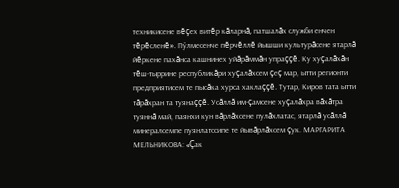техникисене вĕçех витĕр кăларнă, патшалăх служби енчен тĕрĕсленĕ». Пӳлмесенче пĕрчĕллĕ йышши культурăсене ятарлă йĕркене пахăнса кашнинех уйăрăммăн упраççĕ. Ку хуçалăхăн тĕш-тыррине республикăри хуçалăхсем çеç мар, ытти регионти предприятисем те пысăка хурса хаклаççĕ. Тутар, Киров тата ытти тăрăхран та туянаççĕ. Усăллă им-çамсене хуçалăхра вăхăтра туяннă май, паянхи кун вăрлăхсене пулăхлатас, ятарлă усăллă минералсемпе пуянлатссипе те йывăрлăхсем çук. МАРГАРИТА МЕЛЬНИКОВА: «Çак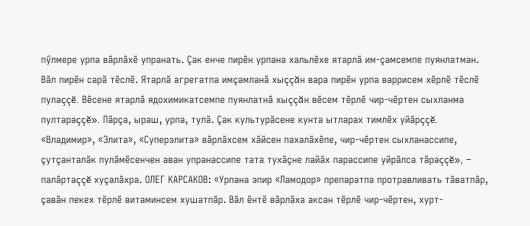пӳлмере урпа вăрлăхĕ упранать. Çак енче пирĕн урпана хальлĕхе ятарлă им-çамсемпе пуянлатман. Вăл пирĕн сарă тĕслĕ. Ятарлă агрегатпа имçамланă хыççăн вара пирĕн урпа варрисем хĕрлĕ тĕслĕ пулаççĕ. Вĕсене ятарлă ядохимикатсемпе пуянлатнă хыççăн вĕсем тĕрлĕ чир-чĕртен сыхланма пултараççĕ». Пăрçа, ыраш, урпа, тулă. Çак культурăсене кунта ытларах тимлĕх уйăрççĕ. «Владимир», «Элита», «Суперэлита» вăрлăхсем хăйсен пахалăхĕпе, чир-чĕртен сыхланассипе, çутçанталăк пулăмĕсенчен аван упранассипе тата тухăçне лайăх парассипе уйрăлса тăраççĕ», – палăртаççĕ хуçалăхра. ОЛЕГ КАРСАКОВ: «Урпана эпир «Ламодор» препаратпа протравливать тăватпăр, çавăн пекех тĕрлĕ витаминсем хушатпăр. Вăл ĕнтĕ вăрлăха аксан тĕрлĕ чир-чĕртен, хурт-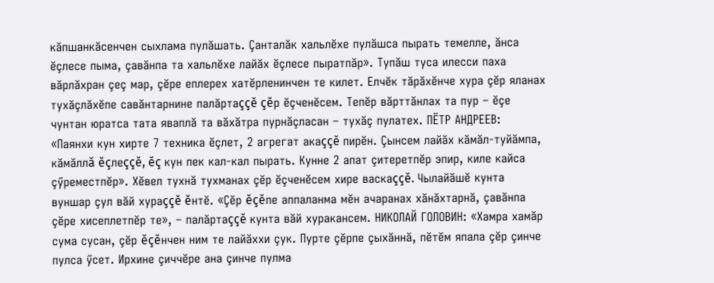кăпшанкăсенчен сыхлама пулăшать. Çанталăк хальлĕхе пулăшса пырать темелле, ăнса ĕçлесе пыма, çавăнпа та хальлĕхе лайăх ĕçлесе пыратпăр». Тупăш туса илесси паха вăрлăхран çеç мар, çĕре еплерех хатĕрленинчен те килет. Елчĕк тăрăхĕнче хура çĕр яланах тухăçлăхĕпе савăнтарнине палăртаççĕ çĕр ĕçченĕсем. Тепĕр вăрттăнлах та пур – ĕçе чунтан юратса тата яваплă та вăхăтра пурнăçласан – тухăç пулатех. ПЁТР АНДРЕЕВ: «Паянхи кун хирте 7 техника ĕçлет, 2 агрегат акаççĕ пирĕн. Çынсем лайăх кăмăл-туйăмпа, кăмăллă ĕçлеççĕ, ĕç кун пек кал-кал пырать. Кунне 2 апат çитеретпĕр эпир, киле кайса çӳреместпĕр». Хĕвел тухнă тухманах çĕр ĕçченĕсем хире васкаççĕ. Чылайăшĕ кунта вуншар çул вăй хураççĕ ĕнтĕ. «Çĕр ĕçĕпе аппаланма мĕн ачаранах хăнăхтарнă, çавăнпа çĕре хисеплетпĕр те», – палăртаççĕ кунта вăй хуракансем. НИКОЛАЙ ГОЛОВИН: «Хамра хамăр сума сусан, çĕр ĕçĕнчен ним те лайăххи çук. Пурте çĕрпе çыхăннă, пĕтĕм япала çĕр çинче пулса ӳсет. Ирхине çиччĕре ана çинче пулма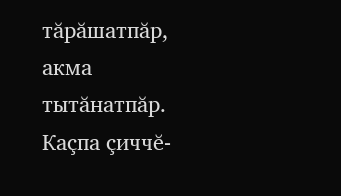тăрăшатпăр, акма тытăнатпăр. Каçпа çиччĕ-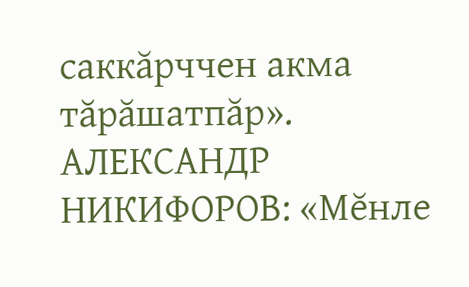саккăрччен акма тăрăшатпăр». АЛЕКСАНДР НИКИФОРОВ: «Мĕнле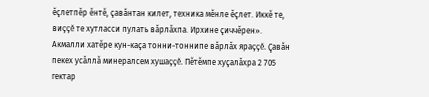ĕçлетпĕр ĕнтĕ, çавăнтан килет, техника мĕнле ĕçлет. Иккĕ те, виççĕ те хутласси пулать вăрлăхпа. Ирхине çиччĕрен». Акмалли хатĕре кун-каçа тонни-тоннипе вăрлăх яраççĕ. Çавăн пекех усăллă минералсем хушаççĕ. Пĕтĕмпе хуçалăхра 2 705 гектар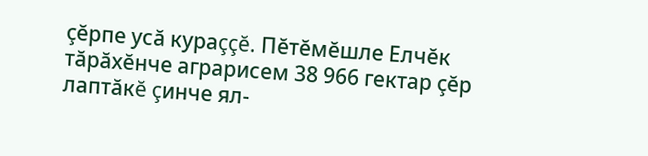çĕрпе усă кураççĕ. Пĕтĕмĕшле Елчĕк тăрăхĕнче аграрисем 38 966 гектар çĕр лаптăкĕ çинче ял-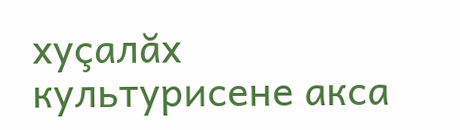хуçалăх культурисене акса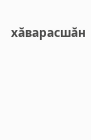хăварасшăн